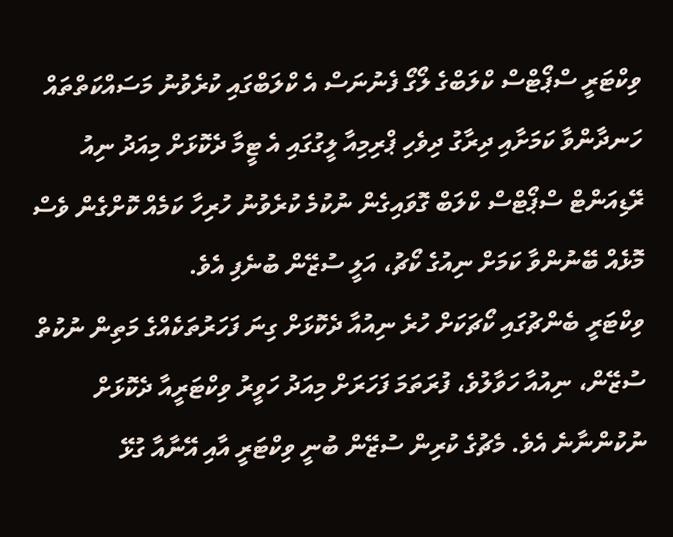ވިކްޓަރީ ސްޕޯޓްސް ކްލަބްގެ ލޯގޯ ފެނުނަސް އެ ކްލަބްގައި ކުރެވުނު މަސައްކަތްތައް ހަނދާންވާ ކަމަށާއި ދިރާގު ދިވެހި ޕްރިމިއާ ލީގުގައި އެ ޓީމާ ދެކޮޅަށް މިއަދު ނިއު ރޭޑިއަންޓް ސްޕޯޓްސް ކްލަބް ގޮވައިގެން ނުކުމެ ކުރެވުނު ހުރިހާ ކަމެއް ކޮށްގެން ވެސް މޮޅެއް ބޭނުންވާ ކަމަށް ނިއުގެ ކޯޗު، އަލީ ސުޒޭން ބުނެފި އެވެ.
ވިކްޓަރީ ބެންޗުގައި ކޯޗަކަށް ހުރެ ނިއުއާ ދެކޮޅަށް ގިނަ ފަހަރުތަކެއްގެ މަތިން ނުކުތް ސުޒޭން، ނިއުއާ ހަވާލުވެ، ފުރަތަމަ ފަހަރަށް މިއަދު ހަވީރު ވިކްޓަރީއާ ދެކޮޅަށް ނުކުންނާނެ އެވެ. މެޗުގެ ކުރިން ސުޒޭން ބުނީ ވިކްޓަރީ އާއި އޭނާއާ ގުޅޭ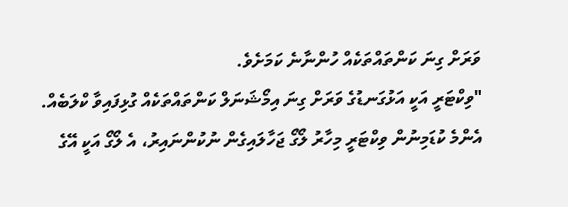ވަރަށް ގިނަ ކަންތައްތަކެއް ހުންނާނެ ކަމަށެވެ.
"ވިކްޓަރީ އަކީ އަޅުގަނޑުގެ ވަރަށް ގިނަ އިމޯޝަނަލް ކަންތައްތަކެއް ގުޅިފައިވާ ކްލަބެއް. އެންމެ ކުޑަމިނުން ވިކްޓަރީ މިހާރު ލޯގޯ ޖަހާލައިގެން ނުކުންނައިރު، އެ ލޯގޯ އަކީ އޭގެ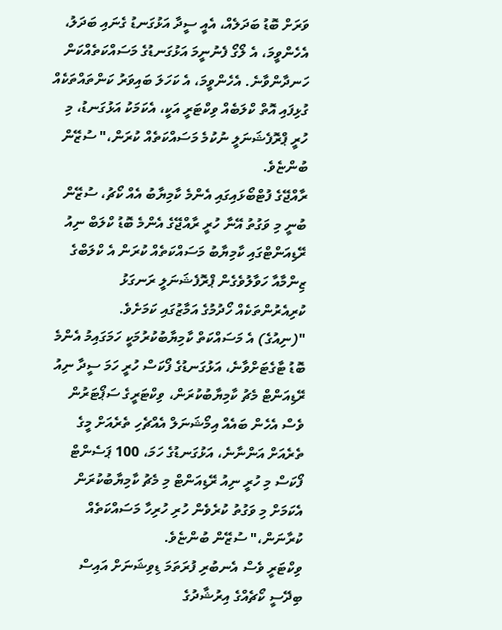ވަރަށް ބޮޑު ބަދަލެއް، އެއީ ސީދާ އަޅުގަނޑު ގެނައި ބަދަލު، އެހެންވީމަ، އެ ލޯގޯ ފެނުނީމަ އަޅުގަނޑުގެ މަސައްކަތެއްކަން ހަނދާންވާނެ. އެހެންވީމަ، އެ ކަހަލަ ބައިވަރު ކަންތައްތަކެއް ގުޅިފައި އޮތް ކްލަބެއް ވިކްޓަރީ އަކީ، އެކަމަކު އަޅުގަނޑު، މި ހުރީ ޕްރޮފެޝަނަލީ ނުކުމެ މަސައްކަތެއް ކުރަން،" ސުޒޭން ބުންޏެވެ.
ރާއްޖޭގެ ފުޓްބޯޅައިގައި އެންމެ ކާމިޔާބު އެއް ކޯޗު، ސުޒޭން ބުނީ މި ވަގުތު އޭނާ ހުރީ ރާއްޖޭގެ އެންމެ ބޮޑު ކްލަބް ނިއު ރޭޑިއަންޓްގައި ކާމިޔާބު މަސައްކަތެއް ކުރަން އެ ކްލަބްގެ ޒިންމާއާ ހަވާލުވެގެން ޕްރޮފެޝަނަލީ ރަނގަޅު ކުރިއެރުންތަކެއް ހޯދުމުގެ އަމާޒުގައި ކަމަށެވެ.
"(ނިއުގެ) އެ މަސައްކަތް ކާމިޔާބުކުރުމަކީ ހަމަގައިމު އެންމެ ބޮޑު ޓާގެޓަށްވާނެ، އަޅުގަނޑުގެ ފޯކަސް ހުރީ ހަމަ ސީދާ ނިއު ރޭޑިއަންޓް މެޗު ކާމިޔާބުކުރަން، ވިކްޓަރީގެ ސަޕޯޓަރުން ވެސް އެހެން ބައެއް އިމޯޝަނަލް އެއްޗެހި ތެރެއަށް މީގެ ތެރެއަށް އަންނާނެ، އަޅުގަނޑުގެ ހަމަ، 100 ޕަސެންޓް ފޯކަސް މި ހުރީ ނިއު ރޭޑިއަންޓް މި މެޗު ކާމިޔާބުކުރަން އެކަމަށް މި ވަގުތު ކުރެވެން ހުރި ހުރިހާ މަސައްކަތެއް ކުރާނަން،" ސުޒޭން ބުންޏެވެ.
ވިކްޓަރީ ވެސް އެނބުރި ފުރަތަމަ ޑިވިޝަނަށް އައިސް ބިދޭސީ ކޯޗެއްގެ އިރުޝާދުގެ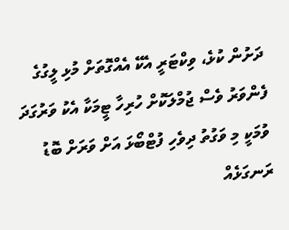ދަށުން ކުޅެ، ވިކްޓަރީ އެކޭ އެއްގޮތަށް މުޅި ލީގުގެ ފެންވަރު ވެސް ޖުމްލަކޮށް ހުރިހާ ޓީމަކާ އެކު ވަރުގަދަ ވުމަކީ މި ވަގުތު ދިވެހި ފުޓްބޯޅަ އަށް ވަރަށް ބޮޑު ރަނގަޅެއް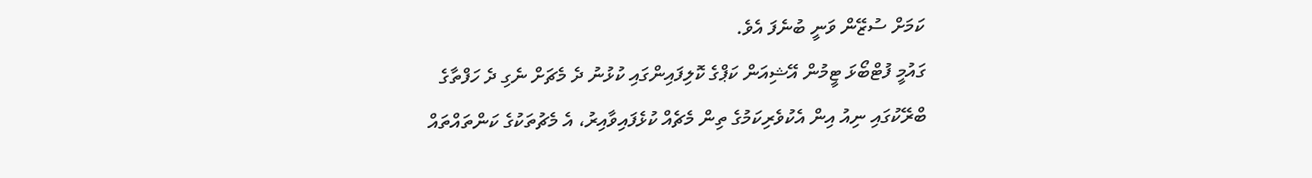ކަމަށް ސުޒޭން ވަނީ ބުނެފަ އެވެ.
ގައުމީ ފުޓްބޯޅަ ޓީމުން އޭޝިއަން ކަޕްގެ ކޮލިފައިންގައި ކުޅުނު ދެ މެޗަށް ނެގި ދެ ހަފްތާގެ ބްރޭކުގައި ނިއު އިން އެކުވެރިކަމުގެ ތިން މެޗެއް ކުޅެފައިވާއިރު، އެ މެޗުތަކުގެ ކަންތައްތައް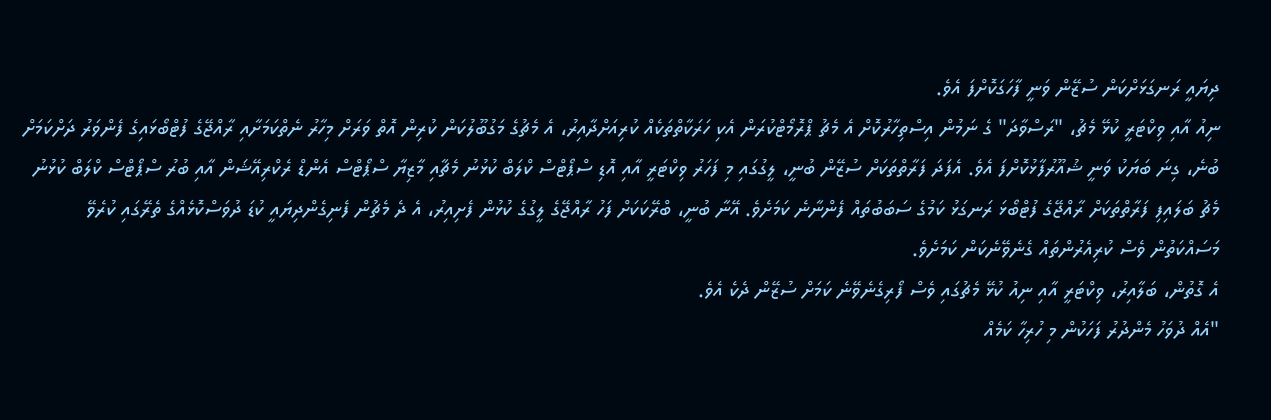ދިޔައީ ރަނގަޅަށްކަން ސުޒޭން ވަނީ ފާހަގަކޮށްފަ އެވެ.
ނިއު އާއި ވިކްޓަރީ ކުޅޭ މެޗު، "ރަސްވާދަ" ގެ ނަމުން އިސްތިހާރުކޮށް އެ މެޗު ޕްރޮމޯޓްކުރަން އެކި ހަރަކާތްތަކެއް ކުރިއަށްދާއިރު، އެ މެޗުގެ މަގުބޫލުކަން ކުރިން އޮތް ވަރަށް މިހާރު ނެތްކަމަށާއި ރާއްޖޭގެ ފުޓްބޯޅައިގެ ފެންވަރު ދަށްކަމަށް ބުނެ، ގިނަ ބަޔަކު ވަނީ ޝުއޫރުފާޅުކޮށްފަ އެވެ. އެފަދަ ފަރާތްތަކަށް ސުޒޭން ބުނީ، ލީގުގައި މި ފަހަރު ވިކްޓަރީ އާއި އޮޑި ސްޕޯޓްސް ކްލަބް ކުޅުނު މެޗާއި މާޒިޔާ ސްޕޯޓްސް އެންޑް ރެކްރިއޭޝަން އާއި ބުރު ސްޕޯޓްސް ކްލަބް ކުޅުނު މެޗު ބަލައިފި ފަރާތްތަކަށް ރާއްޖޭގެ ފުޓްބޯޅަ ރަނގަޅު ކަމުގެ ސަބަބުތައް ފެންނާނެ ކަމަށެވެ. އޭނާ ބުނީ، ބްރޭކަކަށް ފަހު ރާއްޖޭގެ ލީގުގެ ކުޅުން ފެށިއިރު، އެ ދެ މެޗުން ފެނިގެންދިޔައީ ކުޑަ ދުވަސްކޮޅެއްގެ ތެރޭގައި ކުރެވޭ މަސައްކަތުން ވެސް ކުރިއެރުންތައް ގެނެވޭނެކަން ކަމަށެވެ.
އެ ގޮތުން، ބަލާއިރު، ވިކްޓަރީ އާއި ނިއު ކުޅޭ މެޗުގައި ވެސް ފޯރިގެނެވޭނެ ކަމަށް ސުޒޭން ދެކެ އެވެ.
"އެއް ދުވަހު މެންދުރު ފަހަކުން މި ހުރިހާ ކަމެއް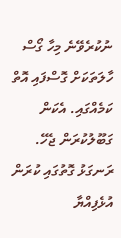ނުކުރެވޭނެ މިހާ ގޯސް ހާލަތަކަށް ގޮސްފައި އޮތް ކަމެއްގައި. އެކަން ގަބޫލުކުރަން ޖެހޭ. ރަނގަޅު ގޮތުގައި ކުރަން އުޅެފިއްޔާ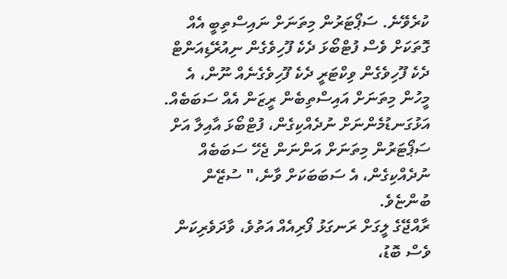ކުރެވޭނެ. ސަޕޯޓަރުން މިތަނަށް ނައިސްތިބީ އެއް ގޮތަކަށް ވެސް ފުޓްބޯޅަ ދެކެ ފޫހިވެގެން ނިއުރޭޑިއަންޓް ދެކެ ފޫހިވެގެން ވިކްޓަރީ ދެކެ ފޫހިވެގެނެއް ނޫން، އެ މީހުން މިތަނަށް އައިސްތިބެން ރީޒަން އެއް ސަބަބެއް. އަޅުގަނޑުމެންނަށް ނުދެއްކިގެން، ފުޓްބޯޅަ އާއިލާ އަށް ސަޕޯޓަރުން މިތަނަށް އަންނަން ޖެހޭ ސަބަބެއް ނުދެއްކިގެން، އެ ސަބަބަކަށް ވާނެ،" ސުޒޭން ބުންޏެވެ.
ރާއްޖޭގެ ލީގަށް ރަނގަޅު ފޯރިއެއް އަތުވެ، ވާދަވެރިކަން ވެސް ބޮޑު،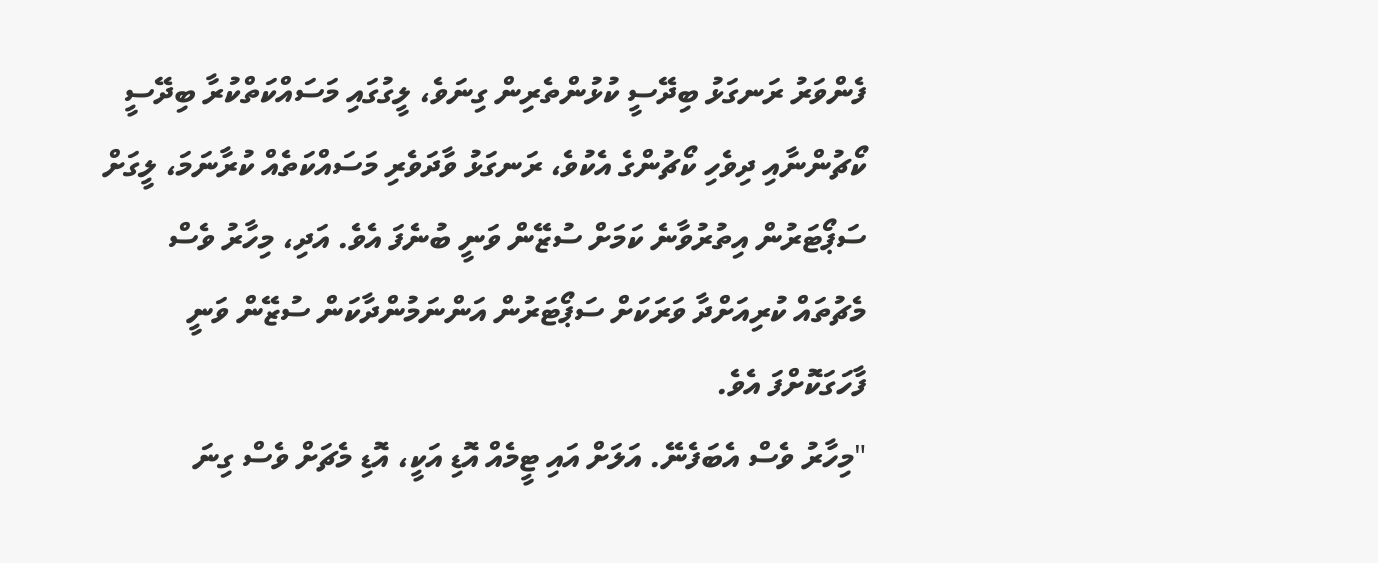ފެންވަރު ރަނގަޅު ބިދޭސީ ކުޅުންތެރިން ގިނަވެ، ލީގުގައި މަސައްކަތްކުރާ ބިދޭސީ ކޯޗުންނާއި ދިވެހި ކޯޗުންގެ އެކުވެ، ރަނގަޅު ވާދަވެރި މަސައްކަތެއް ކުރާނަމަ، ލީގަށް ސަޕޯޓަރުން އިތުރުވާނެ ކަމަށް ސުޒޭން ވަނީ ބުނެފަ އެވެ. އަދި، މިހާރު ވެސް މެޗުތައް ކުރިއަށްދާ ވަރަކަށް ސަޕޯޓަރުން އަންނަމުންދާކަން ސުޒޭން ވަނީ ފާހަގަކޮށްފަ އެވެ.
"މިހާރު ވެސް އެބަފެނޭ. އަލަށް އައި ޓީމެއް އޮޑި އަކީ، އޮޑި މެޗަށް ވެސް ގިނަ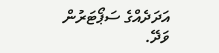އަދަދެއްގެ ސަޕޯޓަރުން ވަދޭ.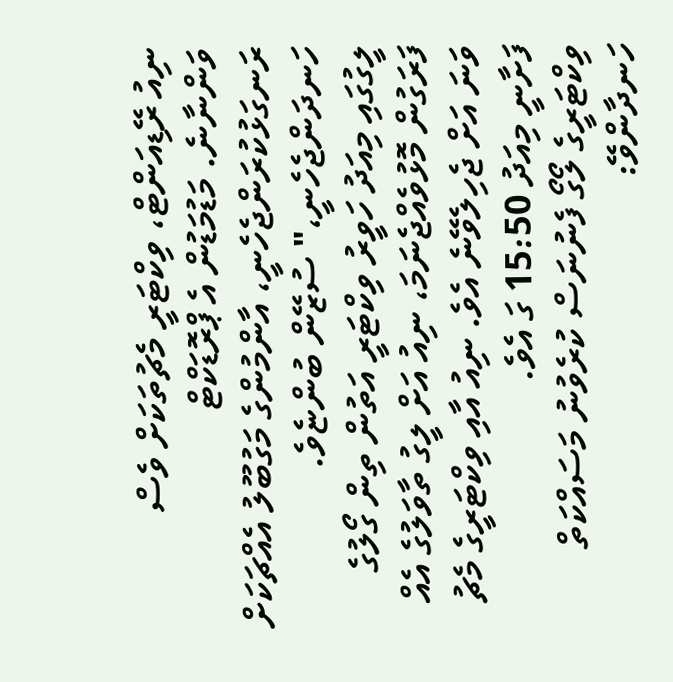ނިއު ރޭޑިއަންޓް، ވިކްޓަރީ މެޗުތަކަށް ވެސް ވަންނާނެ. މަޑުމަޑުން އެ ޕްރޮޑަކްޓް ރަނގަޅުކުރަންޖެހެނީ، އާންމުންގެ މަގުބޫލު އެއްޗަކަށް ހަނދަންޖެހެނީ،" ސުޒޭން ބުންޏެވެ.
ލީގުގައި މިއަދު ހަވީރު ވިކްޓަރީ އަތުން ތިން ގޯލުގެ ފަރަގުން މޮޅުވެއްޖެނަމަ، ނިއު އަށް ލީގު ތާވަލުގެ އެއް ވަނަ އަށް ޖެހިލެވޭނެ އެވެ. ނިއު އާއި ވިކްޓަރީގެ މެޗު ފަށާނީ މިއަދު 15:50 ގަ އެވެ.
ވިކްޓަރީގެ ލޯގޯ ފެނުނަސް ކުރެވުނު މަސައްކަތް ހަނދާންވޭ: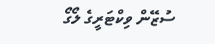ސުޒޭން ވިކްޓަރީގެ ލޯގޯ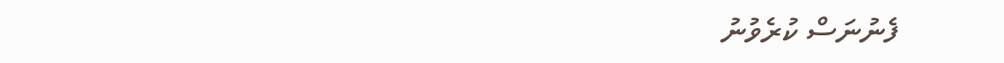ފެނުނަސް ކުރެވުނު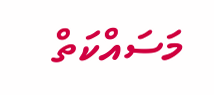މަސައްކަތް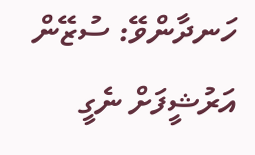ހަނދާންވޭ: ސުޒޭން
އަރުޝީފަށް ނެގީ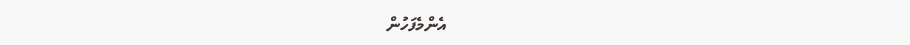އެންމެފަހުން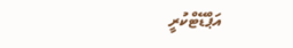އަޕްޑޭޓްކުރީ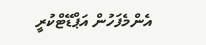އެންމެފަހުން އަޕްޑޭޓްކުރީ